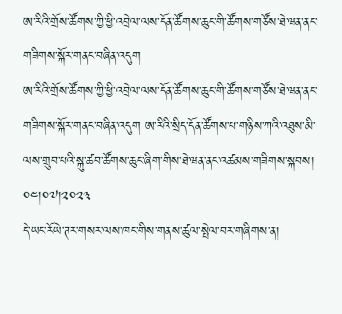ཨ་རིའི་གྲོས་ཚོགས་ཀྱི་ཕྱི་འབྲེལ་ལས་དོན་ཚོགས་ཆུང་གི་ཚོགས་གཙོས་ཐེ་ཝན་ནང་གཟིགས་སྐོར་གནང་བཞིན་འདུག
ཨ་རིའི་གྲོས་ཚོགས་ཀྱི་ཕྱི་འབྲེལ་ལས་དོན་ཚོགས་ཆུང་གི་ཚོགས་གཙོས་ཐེ་ཝན་ནང་གཟིགས་སྐོར་གནང་བཞིན་འདུག ཨ་རིའི་སྲིད་དོན་ཚོགས་པ་གཉིས་ཀའི་འཐུས་མི་ལས་གྲུབ་པའི་སྐུ་ཚབ་ཚོགས་ཆུང་ཞིག་གིས་ཐེ་ཝན་ནང་འཚམས་གཟིགས་སྐབས། ༠༤།༠༧།༢༠༢༣
དེ་ཡང་རོཡེ་ཊར་གསར་ལས་ཁང་གིས་གནས་ཚུལ་སྤེལ་བར་གཞིགས་ན།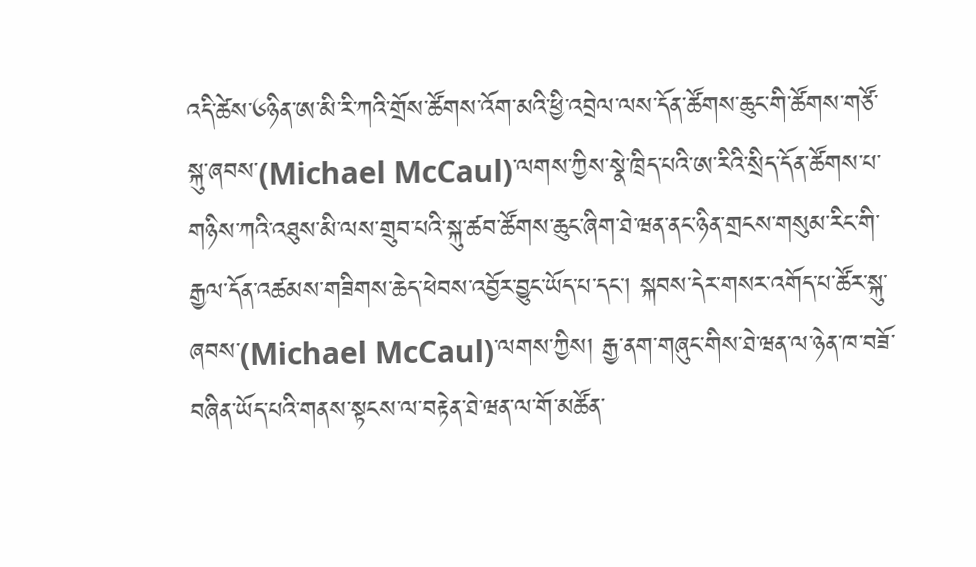འདི་ཚེས་༦ཉིན་ཨ་མི་རི་ཀའི་གྲོས་ཚོགས་འོག་མའི་ཕྱི་འབྲེལ་ལས་དོན་ཚོགས་ཆུང་གི་ཚོགས་གཙོ་སྐུ་ཞབས་(Michael McCaul)་ལགས་ཀྱིས་སྣེ་ཁྲིད་པའི་ཨ་རིའི་སྲིད་དོན་ཚོགས་པ་གཉིས་ཀའི་འཐུས་མི་ལས་གྲུབ་པའི་སྐུ་ཚབ་ཚོགས་ཆུང་ཞིག་ཐེ་ཝན་ནང་ཉིན་གྲངས་གསུམ་རིང་གི་རྒྱལ་དོན་འཚམས་གཟིགས་ཆེད་ཕེབས་འབྱོར་བྱུང་ཡོད་པ་དང་། སྐབས་དེར་གསར་འགོད་པ་ཚོར་སྐུ་ཞབས་(Michael McCaul)་ལགས་ཀྱིས། རྒྱ་ནག་གཞུང་གིས་ཐེ་ཝན་ལ་ཉེན་ཁ་བཟོ་བཞིན་ཡོད་པའི་གནས་སྟངས་ལ་བརྟེན་ཐེ་ཝན་ལ་གོ་མཚོན་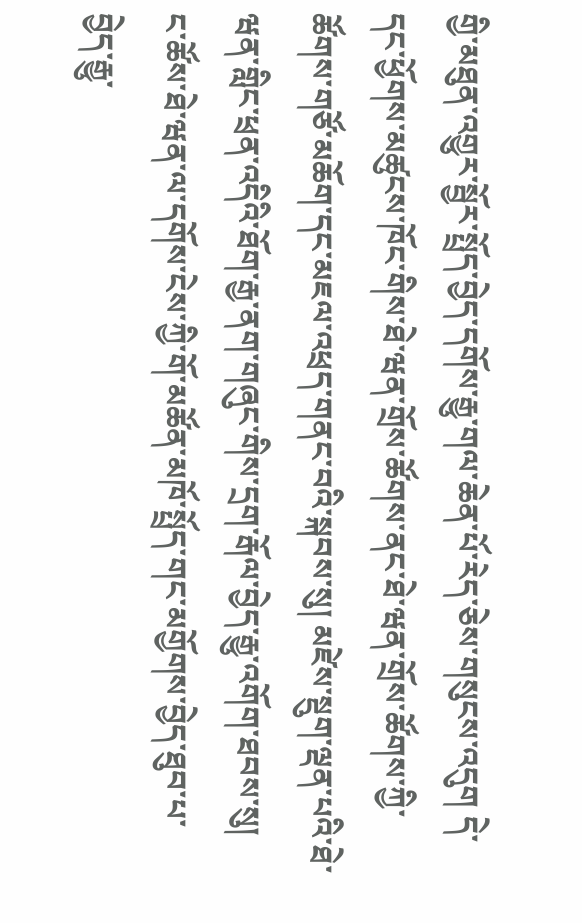གྱི་མཐུན་འགྱུར་སྦྱོར་སྤྲོད་བྱེད་དགོས་རྒྱུ་གལ་ཆེན་པོ་རེད་ཅེས་གསུངས་འདུག དེ་དང་ཕྱོགས་མཚུངས་ཁོང་གིས་ཐེ་ཝན་གྲོས་ཚོགས་ནང་ཐེ་ཝན་གྲོས་ཚོགས་ཀྱི་ཚོགས་གཙོ་མཆོག་དང་མཇལ་འཕྲད་གནང་བའི་སྐབས་སུ། མཛེས་སྡུག་ལྡན་པའི་ཐེ་ཝན་གླིང་ཕྲན་འདིའི་ཐོག་རྒྱ་ནག་གཞུང་གིས་དྲག་རྒོལ་བྱེད་རྒྱུ་འགོག་ཐབས་སུ། ང་ཚོས་ཐེ་ཝན་ལ་དགོས་ངེས་ཀྱི་གོ་མཚོན་མཁོ་སྤྲོད་གང་མགྱོགས་བྱེད་ཐུབ་པ་བྱེད་རྒྱུ་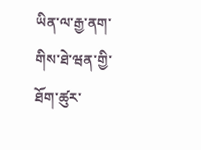ཡིན་ལ་རྒྱ་ནག་གིས་ཐེ་ཝན་གྱི་ཐོག་ཚུར་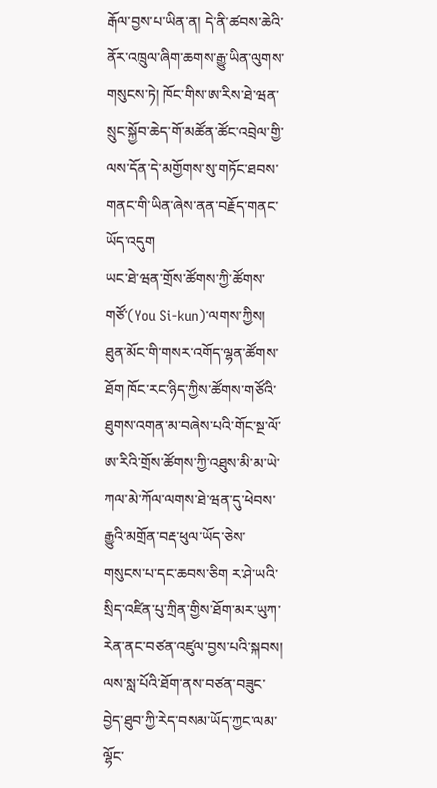རྒོལ་བྱས་པ་ཡིན་ན། དེ་ནི་ཚབས་ཆེའི་ནོར་འཁྲུལ་ཞིག་ཆགས་རྒྱུ་ཡིན་ལུགས་གསུངས་ཏེ། ཁོང་གིས་ཨ་རིས་ཐེ་ཝན་སྲུང་སྐྱོབ་ཆེད་གོ་མཚོན་ཚོང་འབྲེལ་གྱི་ལས་དོན་དེ་མགྱོགས་སུ་གཏོང་ཐབས་གནང་གི་ཡིན་ཞེས་ནན་བརྗོད་གནང་ཡོད་འདུག
ཡང་ཐེ་ཝན་གྲོས་ཚོགས་ཀྱི་ཚོགས་གཙོ་(You Si-kun)་ལགས་ཀྱིས། ཐུན་མོང་གི་གསར་འགོད་ལྷན་ཚོགས་ཐོག ཁོང་རང་ཉིད་ཀྱིས་ཚོགས་གཙོའི་ཐུགས་འགན་མ་བཞེས་པའི་གོང་སྔ་ལོ་ཨ་རིའི་གྲོས་ཚོགས་ཀྱི་འཐུས་མི་མ་ཡེ་ཀལ་མེ་ཀོལ་ལགས་ཐེ་ཝན་དུ་ཕེབས་རྒྱུའི་མགྲོན་བརྡ་ཕུལ་ཡོད་ཅེས་གསུངས་པ་དང་ཆབས་ཅིག ར་ཤེ་ཡའི་སྲིད་འཛིན་པུ་ཀྲིན་གྱིས་ཐོག་མར་ཡུཀ་རེན་ནང་བཙན་འཛུལ་བྱས་པའི་སྐབས། ལས་སླ་པོའི་ཐོག་ནས་བཙན་བཟུང་བྱེད་ཐུབ་ཀྱི་རེད་བསམ་ཡོད་ཀྱང་ལམ་ལྷོང་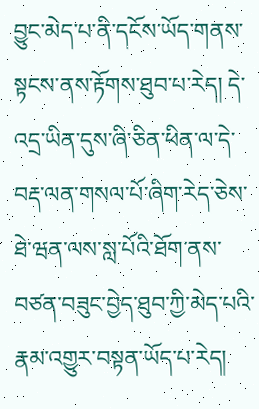བྱུང་མེད་པ་ནི་དངོས་ཡོད་གནས་སྟངས་ནས་རྟོགས་ཐུབ་པ་རེད། དེ་འདྲ་ཡིན་དུས་ཞི་ཅིན་ཕིན་ལ་དེ་བརྡ་ལན་གསལ་པོ་ཞིག་རེད་ཅེས་ཐེ་ཝན་ལས་སླ་པོའི་ཐོག་ནས་བཙན་བཟུང་བྱེད་ཐུབ་ཀྱི་མེད་པའི་རྣམ་འགྱུར་བསྟན་ཡོད་པ་རེད།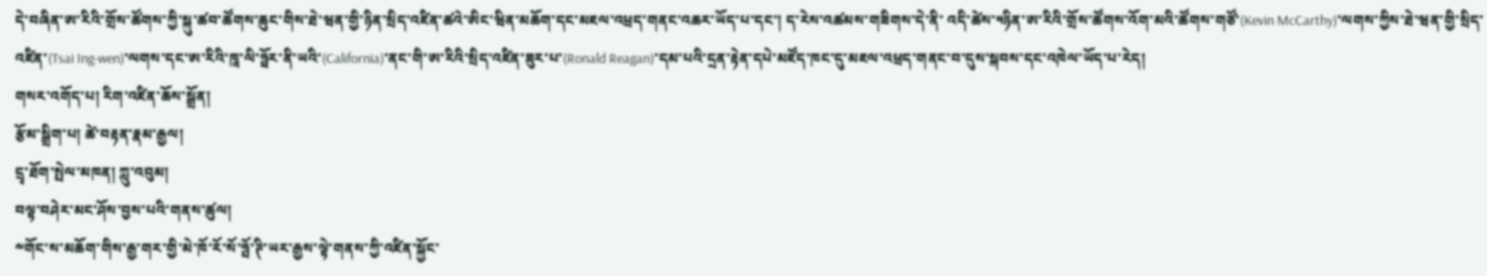དེ་བཞིན་ཨ་རིའི་གྲོས་ཚོགས་ཀྱི་སྐུ་ཚབ་ཚོགས་ཆུང་གིས་ཐེ་ཝན་གྱི་ཉིན་སྲིད་འཛིན་ཚའེ་ཨིང་ཝིན་མཆོག་དང་མཇལ་འཕྲད་གནང་འཆར་ཡོད་པ་དང་། ད་རེས་འཚམས་གཟིགས་དེ་ནི་ འདི་ཚེས་༥ཉིན་ཨ་རིའི་གྲོས་ཚོགས་འོག་མའི་ཚོགས་གཙོ་(Kevin McCarthy)་ལགས་ཀྱིས་ཐེ་ཝན་གྱི་སྲིད་འཛིན་(Tsai Ing-wen)་ལགས་དང་ཨ་རིའི་ཁཱ་ལི་ཧྥོར་ནི་ཡའི་(California)་ནང་གི་ཨ་རིའི་སྲིད་འཛིན་ཟུར་པ་(Ronald Reagan)་དམ་པའི་དྲན་རྟེན་དཔེ་མཛོད་ཁང་དུ་མཇལ་འཕྲད་གནང་བ་དུས་སྐབས་དང་འཁེལ་ཡོད་པ་རེད།
གསར་འགོད་པ། རིག་འཛིན་ཆོས་སྒྲོན།
རྩོམ་སྒྲིག་པ། ཚེ་བརྟན་རྣམ་རྒྱལ།
དྲྭ་ཐོག་སྤེལ་མཁན། ཀླུ་འབུམ།
བལྟ་བཤེར་མང་ཤོས་བྱས་པའི་གནས་ཚུལ།
༸གོང་ས་མཆོག་གིས་རྒྱ་གར་གྱི་མེ་ཁོ་རོ་སོ་ཧྤོ་ཊི་ཡར་རྒྱས་ལྟེ་གནས་ཀྱི་འཛིན་སྐྱོང་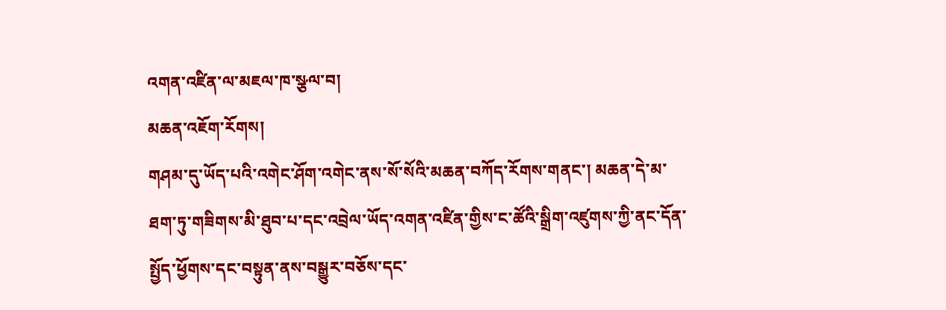འགན་འཛིན་ལ་མཇལ་ཁ་སྩལ་བ།
མཆན་འཇོག་རོགས།
གཤམ་དུ་ཡོད་པའི་འགེང་ཤོག་འགེང་ནས་སོ་སོའི་མཆན་བཀོད་རོགས་གནང་། མཆན་དེ་མ་ཐག་ཏུ་གཟིགས་མི་ཐུབ་པ་དང་འབྲེལ་ཡོད་འགན་འཛིན་གྱིས་ང་ཚོའི་སྒྲིག་འཛུགས་ཀྱི་ནང་དོན་སྤྱོད་ཕྱོགས་དང་བསྟུན་ནས་བསྒྱུར་བཅོས་དང་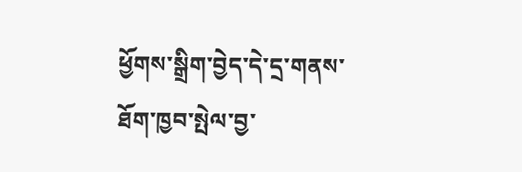ཕྱོགས་སྒྲིག་བྱེད་དེ་དྲ་གནས་ཐོག་ཁྱབ་སྤེལ་བྱ་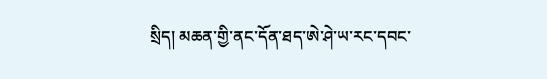སྲིད། མཆན་གྱི་ནང་དོན་ཐད་ཨེ་ཤེ་ཡ་རང་དབང་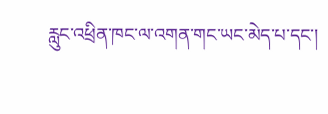རླུང་འཕྲིན་ཁང་ལ་འགན་གང་ཡང་མེད་པ་དང་།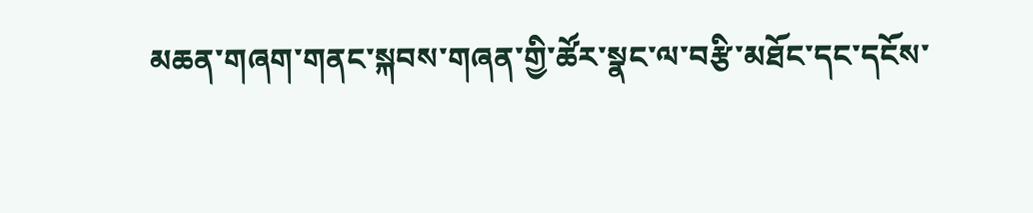མཆན་གཞག་གནང་སྐབས་གཞན་གྱི་ཚོར་སྣང་ལ་བརྩི་མཐོང་དང་དངོས་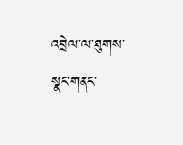འབྲེལ་ལ་ཐུགས་སྣང་གནང་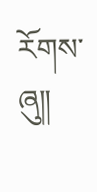རོགས་ཞུ༎